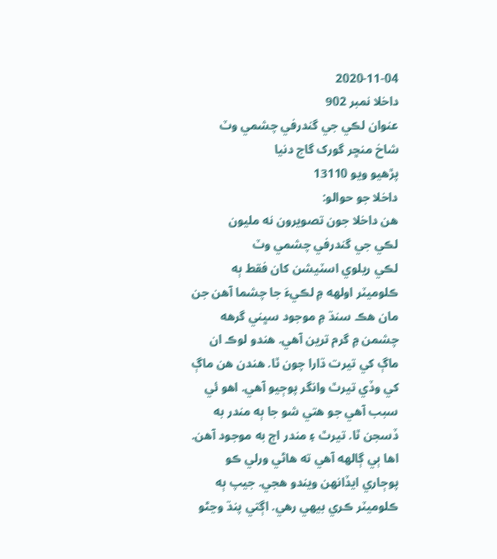2020-11-04
داخلا نمبر 902
عنوان لڪي جي گندرفي چشمي وٽ
شاخ منڇر گورک گاج دنيا
پڙهيو ويو 13110
داخلا جو حوالو:
هن داخلا جون تصويرون نه مليون
لڪي جي گندرفي چشمي وٽ
لڪي ريلوي اسٽيشن کان فقط ٻه ڪلوميٽر اولهه ۾ لڪيءَ جا چشما آهن جن مان هڪ سنڌ ۾ موجود سڀني گرهه چشمن ۾ گرم ترين آهي. هندو لوڪ ان ماڳ کي تيرت ڌارا چون ٿا. هندن هن ماڳ کي وڏي تيرٿ وانگر پوڄيو آهي. اهو ئي سبب آهي جو هتي شو جا ٻه مندر به ڏسجن ٿا. تيرٿ ۽ مندر اڄ به موجود آهن. اها ٻي ڳالهه آهي ته هاڻي ورلي ڪو پوڄاري ايڏانهن ويندو هجي. جيپ ٻه ڪلوميٽر ڪري بيهي رهي. اڳتي پنڌ وڃڻو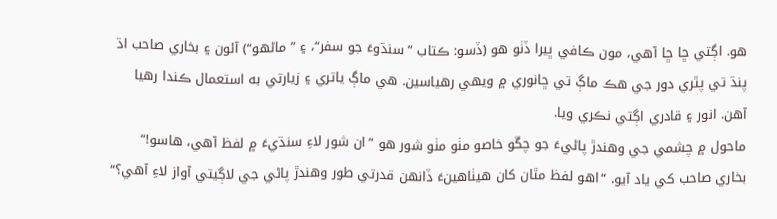هو. اڳتي ڇا ڇا آهي، مون ڪافي ڀيرا ڏٺو هو (ڏسو: ڪتاب ”سنڌوءَ جو سفر“، ۽ ”ماڻهو“) آئون ۽ بخاري صاحب اڌ پنڌ تي پٿري دور جي هڪ ماڳ تي ڇانوري ۾ ويهي رهياسين. هي ماڳ ياتري ۽ زيارتي به استعمال ڪندا رهيا آهن. انور ۽ قادري اڳتي نڪري ويا.
ماحول ۾ چشمي جي وهندڙ پاڻيءَ جو چڱو خاصو مٺو مٺو شور هو ”ان شور لاءِ سنڌيءَ ۾ لفظ آهي، هاسو!“ بخاري صاحب کي ياد آيو. “اهو لفظ مٿان کان هيٺاهينءَ ڏانهن قدرتي طور وهندڙ پاڻي جي لاڳيتي آواز لاءِ آهي؟“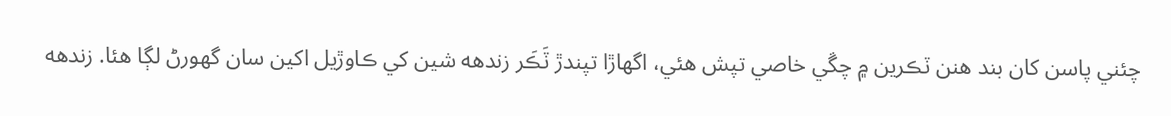چئني پاسن کان بند هنن ٽڪرين ۾ چڱي خاصي تپش هئي، اگهاڙا تپندڙ ٽَڪَر زندهه شين کي ڪاوڙيل اکين سان گهورڻ لڳا هئا. زندهه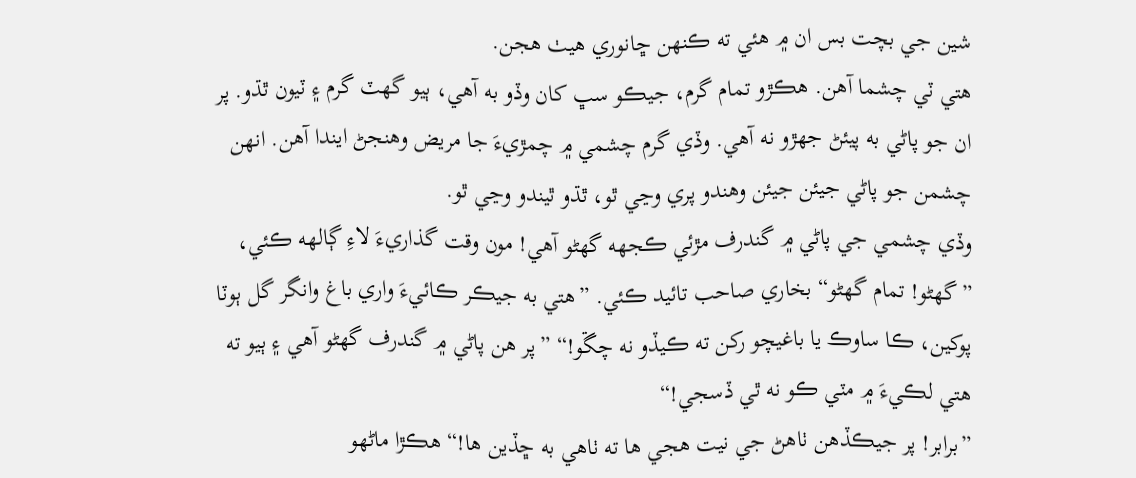شين جي بچت بس ان ۾ هئي ته ڪنهن ڇانوري هيٺ هجن.
هتي ٽي چشما آهن. هڪڙو تمام گرم، جيڪو سڀ کان وڏو به آهي، ٻيو گهٽ گرم ۽ ٽيون ٿڌو. پر ان جو پاڻي به پيئڻ جهڙو نه آهي. وڏي گرم چشمي ۾ چمڙيءَ جا مريض وهنجڻ ايندا آهن. انهن چشمن جو پاڻي جيئن جيئن وهندو پري وڃي ٿو، ٿڌو ٿيندو وڃي ٿو.
وڏي چشمي جي پاڻي ۾ گندرف مڙئي ڪجهه گهڻو آهي! مون وقت گذاريءَ لاءِ ڳالهه ڪئي، ”گهڻو! تمام گهڻو“ بخاري صاحب تائيد ڪئي. ”هتي به جيڪر ڪائيءَ واري باغ وانگر گل ٻوٽا پوکين، ڪا ساوڪ يا باغيچو رکن ته ڪيڏو نه چڱو!“ ”پر هن پاڻي ۾ گندرف گهڻو آهي ۽ ٻيو ته هتي لڪيءَ ۾ مٽي ڪو نه ٿي ڏسجي!“
”برابر! پر جيڪڏهن ٺاهڻ جي نيت هجي ها ته ٺاهي به ڇڏين ها!“ هڪڙا ماڻهو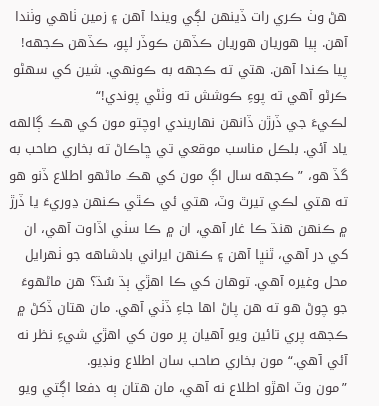هڻ وٺ ڪري رات ڏينهن لڳي ويندا آهن ۽ زمين ٺاهي وٺندا آهن. ٻيا هوريان هوريان ڪڏهن ڪوڏر لپو، ڪڏهن ڪجهه! پيا ڪندا آهن. هتي ته ڪجهه به ڪونهي. شين کي سهڻو ڪرڻو آهي ته پوءِ ڪوشش ته وٺڻي پوندي!“
لڪيءَ جي ڏرڙن ڏانهن نهاريندي اوچتو مون کي هڪ ڳالهه ياد آئي. بلڪل مناسب موقعي تي ڇاڪاڻ ته بخاري صاحب به گڏ هو، ”ڪجهه سال اڳ مون کي هڪ ماڻهو اطلاع ڏنو هو ته هتي لڪي تيرٿ وٽ، هتي ئي ڪٿي ڪنهن ڍوريءَ يا ڏرڙ ۾ ڪنهن هنڌ ڪا غار آهي، ان ۾ ڪا سٺي اڏاوت آهي، ان کي در آهي، ٿنڀا آهن ۽ ڪنهن ايراني بادشاهه جو ٺهرايل محل وغيره آهي. توهان کي ڪا اهڙي ٻڌ سُڌ؟ هن ماڻهوءَ جو چوڻ هو ته هن پاڻ اها جاءِ ڏٺي آهي. مان هتان ڏکڻ ۾ ڪجهه پري تائين ويو آهيان پر مون کي اهڙي شيءِ نظر نه آئي آهي.“ مون بخاري صاحب سان اطلاع ونڊيو.
”مون وٽ اهڙو اطلاع نه آهي، مان هتان ٻه دفعا اڳتي ويو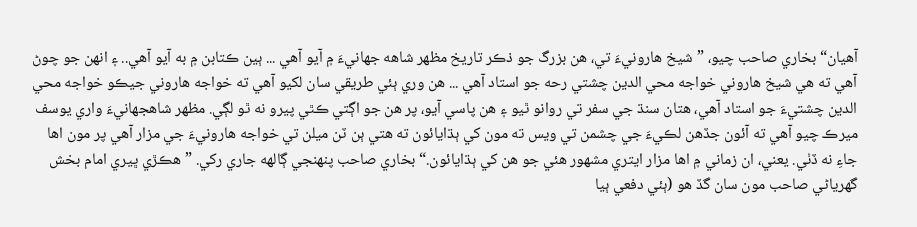آهيان“ بخاري صاحب چيو، ”شيخ هارونيءَ تي، هن بزرگ جو ذڪر تاريخ مظهر شاهه جهانيءَ ۾ آيو آهي ... ٻين ڪتابن ۾ به آيو آهي.. ۽ انهن جو چوڻ آهي ته هي شيخ هاروني خواجه محي الدين چشتي رحه جو استاد آهي ... هن وري ٻئي طريقي سان لکيو آهي ته خواجه هاروني جيڪو خواجه محي الدين چشتيءَ جو استاد آهي، هتان سنڌ جي سفر تي روانو ٿيو ۽ هن پاسي آيو، پر هن جو اڳتي ڪٿي پيرو نه ٿو لڳي. مظهر شاهجهانيءَ واري يوسف ميرڪ چيو آهي ته آئون جڏهن لڪيءَ جي چشمن تي ويس ته مون کي ٻڌايائون ته هتي ٻن ٽن ميلن تي خواجه هارونيءَ جي مزار آهي پر مون اها جاءِ نه ڏٺي. يعني، ان زماني ۾ اها مزار ايتري مشهور هئي جو هن کي ٻڌايائون.“ بخاري صاحب پنهنجي ڳالهه جاري رکي. ”هڪڙي ڀيري امام بخش گهرياڻي صاحب مون سان گڏ هو (ٻئي دفعي ٻيا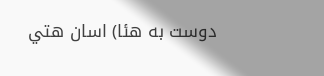دوست به هئا) اسان هتي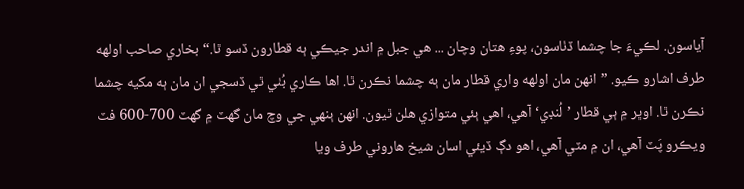آياسون. لڪيءَ جا چشما ڏٺاسون، پوءِ هتان وچان ... هي جبل ۾ اندر جيڪي ٻه قطارون ڏسو ٿا.“ بخاري صاحب اولهه طرف اشارو ڪيو. ”انهن مان اولهه واري قطار مان ٻه چشما نڪرن ٿا. اها ڪاري بُٺي ٿي ڏسجي ان مان ٻه مکيه چشما نڪرن ٿا. اوڀر ۾ ٻي قطار ’لُنڊي‘ آهي، اهي ٻئي متوازي هلن ٿيون. انهن ٻنهي جي وچ مان گهٽ ۾ گهٽ 700-600 فٽ ويڪرو پَٽ آهي، ان ۾ مٽي آهي، اهو دڳ ڏيئي اسان شيخ هاروني طرف ويا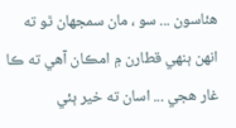هئاسون ... سو ، مان سمجهان ٿو ته انهن ٻنهي قطارن ۾ امڪان آهي ته ڪا غار هجي ... اسان ته خير ٻئي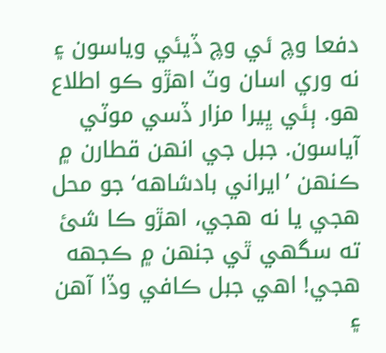دفعا وچ ئي وچ ڏيئي وياسون ۽ نه وري اسان وٽ اهڙو ڪو اطلاع هو. ٻئي ڀيرا مزار ڏسي موٽي آياسون. جبل جي انهن قطارن ۾ ڪنهن ’ايراني بادشاهه‘ جو محل هجي يا نه هجي، اهڙو ڪا شئ ته سگهي ٿي جنهن ۾ ڪجهه هجي! اهي جبل ڪافي وڏا آهن ۽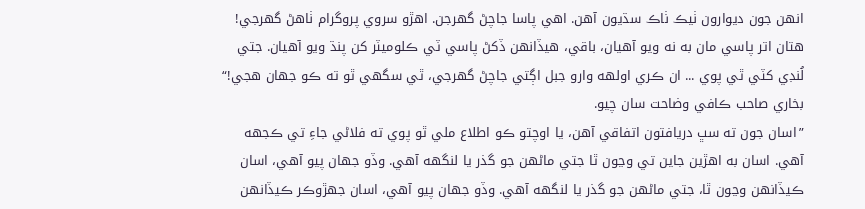انهن جون ديوارون ٺيڪ ٺاڪ سڌيون آهن. اهي پاسا جاچڻ گهرجن. اهڙو سروي پروگرام ٺاهڻ گهرجي! هتان اتر پاسي مان به نه ويو آهيان، باقي، هيڏانهن ڏکڻ پاسي ٽي ڪلوميٽر کن پنڌ ويو آهيان. جتي لُنڊي کٽي ٿي پوي ... ان ڪري اولهه وارو جبل اڳتي جاچڻ گهرجي، ٿي سگهي ٿو ته ڪو جهان هجي!“ بخاري صاحب ڪافي وضاحت سان چيو.
”اسان جون ته سڀ دريافتون اتفاقي آهن، يا اوچتو ڪو اطلاع ملي ٿو پوي ته فلاڻي جاءِ تي ڪجهه آهي. اسان به اهڙين جاين تي وڃون ٿا جتي ماڻهن جو گذر يا لنگهه آهي. وڏو جهان پيو آهي، اسان ڪيڏانهن وڃون ٿا، جتي ماڻهن جو گذر يا لنگهه آهي. وڏو جهان پيو آهي، اسان جهڙوڪر ڪيڏانهن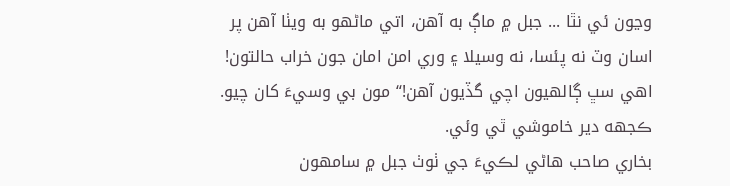وڃون ئي نٿا ... جبل ۾ ماڳ به آهن، اتي ماڻهو به ويٺا آهن پر اسان وٽ نه پئسا، نه وسيلا ۽ وري امن امان جون خراب حالتون! اهي سڀ ڳالهيون اچي گڏيون آهن!“ مون بي وسيءَ کان چيو. ڪجهه دير خاموشي ٿي وئي.
بخاري صاحب هاڻي لڪيءَ جي ٺوٺ جبل ۾ سامهون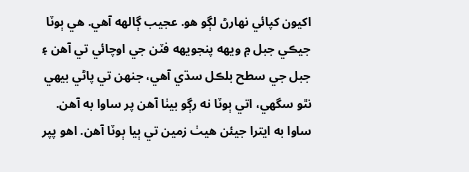اکيون کپائي نهارڻ لڳو هو. عجيب ڳالهه آهي. هي ٻوٽا جيڪي جبل ۾ ويهه پنجويهه فٽن جي اوچائي تي آهن ۽ جبل جي سطح بلڪل سڌي آهي، جنهن تي پاڻي بيهي نٿو سگهي، اتي ٻوٽا نه رڳو بيٺا آهن پر ساوا به آهن. ساوا به ايترا جيئن هيٺ زمين تي ٻيا ٻوٽا آهن. اهو پپر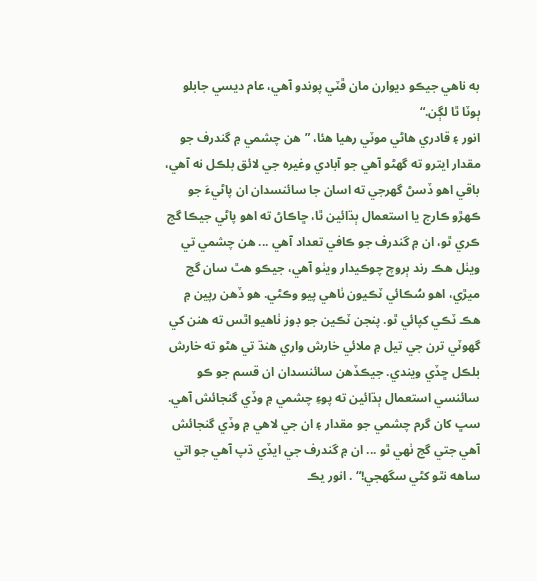به ناهي جيڪو ديوارن مان ڦٽي پوندو آهي، عام ديسي جابلو ٻوٽا ٿا لڳن.“
انور ۽ قادري هاڻي موٽي رهيا هئا، ”هن چشمي ۾ گندرف جو مقدار ايترو ته گهڻو آهي جو آبادي وغيره جي لائق بلڪل نه آهي، باقي اهو ڏسڻ گهرجي ته اسان جا سائنسدان ان پاڻيءَ جو ڪهڙو ڪارج يا استعمال ٻڌائين ٿا، ڇاڪاڻ ته اهو پاڻي جيڪا گج ڪري ٿو، ان ۾ گندرف جو ڪافي تعداد آهي ... هن چشمي تي ويٺل هڪ رند ٻروچ چوڪيدار ويٺو آهي، جيڪو هٿ سان گج ميڙي، اهو سُڪائي ٽڪيون ٺاهي پيو وڪڻي. هو ڏهن رپين ۾ هڪ ٽڪي کپائي ٿو. پنجن ٽڪين جو ڊوز ٺاهيو اٿس ته هنن کي گهوٽي ترن جي تيل ۾ ملائي خارش واري هنڌ تي هڻو ته خارش بلڪل ڇڏي ويندي. جيڪڏهن سائنسدان ان قسم جو ڪو سائنسي استعمال ٻڌائين ته پوءِ چشمي ۾ وڏي گنجائش آهي. سڀ کان گرم چشمي جو مقدار ۽ ان جي لاهي ۾ وڏي گنجائش آهي جتي گج ٺهي ٿو ... ان ۾ گندرف جي ايڏي ڌپ آهي جو اتي ساهه نٿو کڻي سگهجي!“ . انور يڪ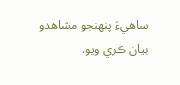ساهيءَ پنهنجو مشاهدو بيان ڪري ويو.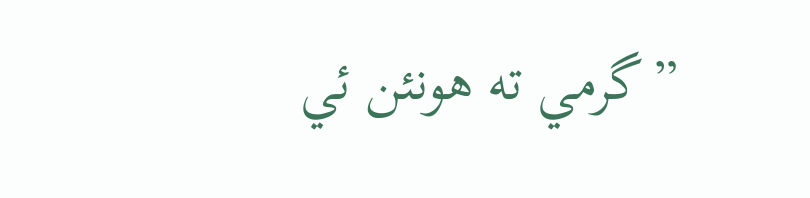”گرمي ته هونئن ئي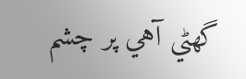گهڻي آهي پر چشم